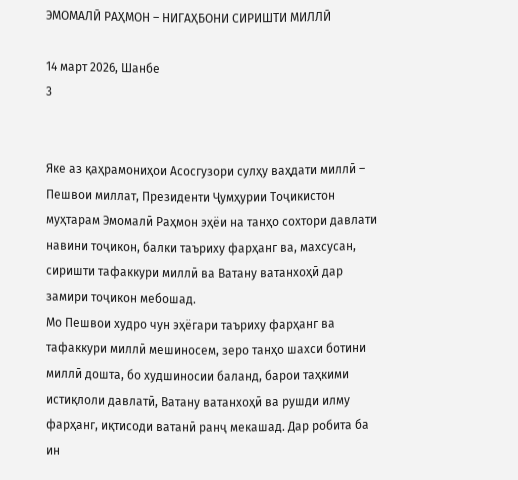ЭМОМАЛӢ РАҲМОН – НИГАҲБОНИ СИРИШТИ МИЛЛӢ

14 март 2026, Шанбе
3


Яке аз қаҳрамониҳои Асосгузори сулҳу ваҳдати миллӣ – Пешвои миллат, Президенти Ҷумҳурии Тоҷикистон муҳтарам Эмомалӣ Раҳмон эҳёи на танҳо сохтори давлати навини тоҷикон, балки таъриху фарҳанг ва, махсусан, сиришти тафаккури миллӣ ва Ватану ватанхоҳӣ дар замири тоҷикон мебошад.
Мо Пешвои худро чун эҳёгари таъриху фарҳанг ва тафаккури миллӣ мешиносем, зеро танҳо шахси ботини миллӣ дошта, бо худшиносии баланд, барои таҳкими истиқлоли давлатӣ, Ватану ватанхоҳӣ ва рушди илму фарҳанг, иқтисоди ватанӣ ранҷ мекашад. Дар робита ба ин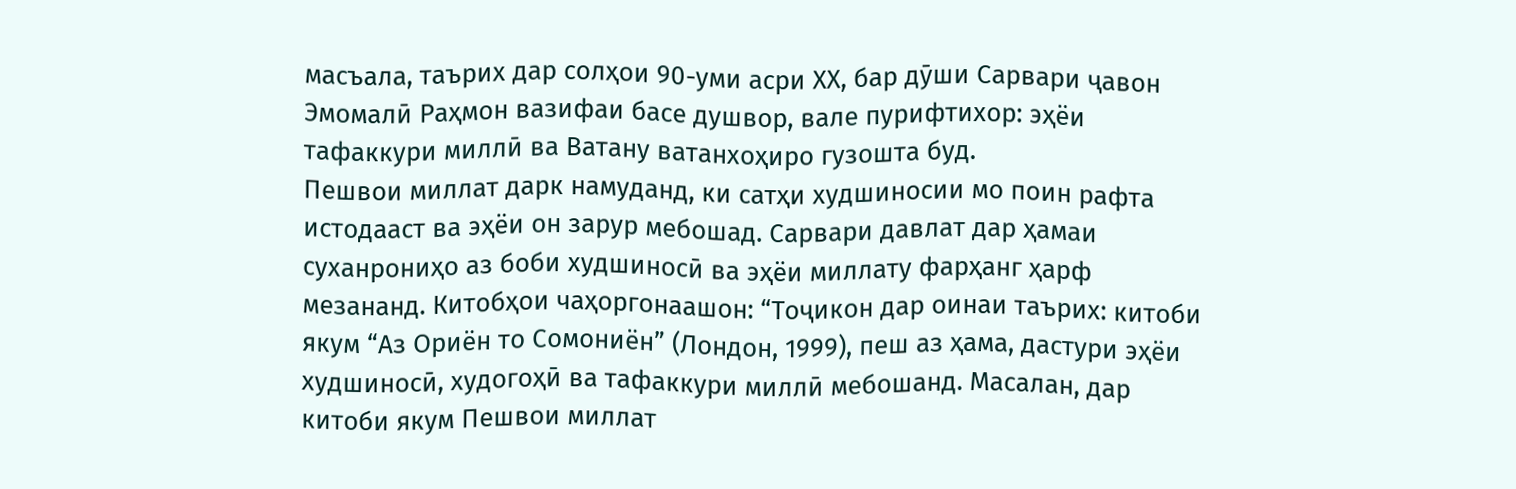масъала, таърих дар солҳои 90-уми асри ХХ, бар дӯши Сарвари ҷавон Эмомалӣ Раҳмон вазифаи басе душвор, вале пурифтихор: эҳёи тафаккури миллӣ ва Ватану ватанхоҳиро гузошта буд.
Пешвои миллат дарк намуданд, ки сатҳи худшиносии мо поин рафта истодааст ва эҳёи он зарур мебошад. Сарвари давлат дар ҳамаи суханрониҳо аз боби худшиносӣ ва эҳёи миллату фарҳанг ҳарф мезананд. Китобҳои чаҳоргонаашон: “Тоҷикон дар оинаи таърих: китоби якум “Аз Ориён то Сомониён” (Лондон, 1999), пеш аз ҳама, дастури эҳёи худшиносӣ, худогоҳӣ ва тафаккури миллӣ мебошанд. Масалан, дар китоби якум Пешвои миллат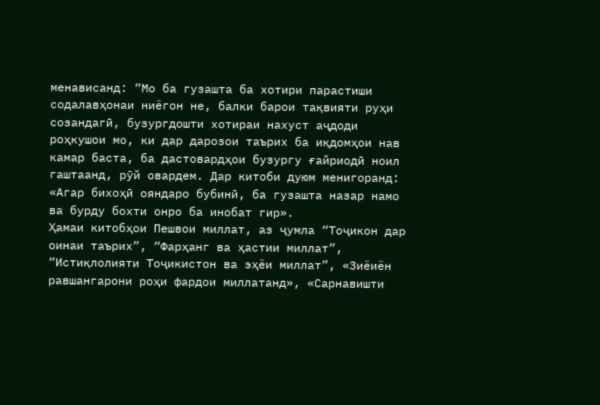менависанд: “Мо ба гузашта ба хотири парастиши содалавҳонаи ниёгон не, балки барои тақвияти руҳи созандагӣ, бузургдошти хотираи нахуст аҷдоди роҳкушои мо, ки дар дарозои таърих ба иқдомҳои нав камар баста, ба дастовардҳои бузургу ғайриодӣ ноил гаштаанд, рӯй овардем. Дар китоби дуюм менигоранд: «Агар бихоҳӣ ояндаро бубинӣ, ба гузашта назар намо ва бурду бохти онро ба инобат гир».
Ҳамаи китобҳои Пешвои миллат, аз ҷумла “Тоҷикон дар оинаи таърих”, “Фарҳанг ва ҳастии миллат”, “Истиқлолияти Тоҷикистон ва эҳёи миллат”, «Зиёиён равшангарони роҳи фардои миллатанд», «Сарнавишти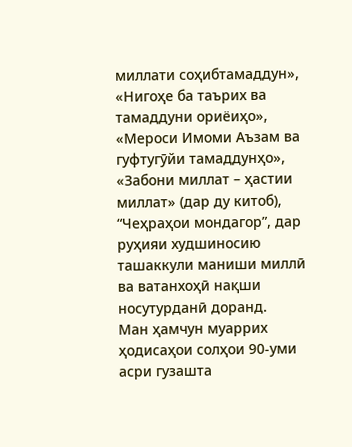миллати соҳибтамаддун», «Нигоҳе ба таърих ва тамаддуни ориёиҳо», «Мероси Имоми Аъзам ва гуфтугӯйи тамаддунҳо», «Забони миллат – ҳастии миллат» (дар ду китоб), “Чеҳраҳои мондагор”, дар руҳияи худшиносию ташаккули маниши миллӣ ва ватанхоҳӣ нақши носутурданӣ доранд.
Ман ҳамчун муаррих ҳодисаҳои солҳои 90-уми асри гузашта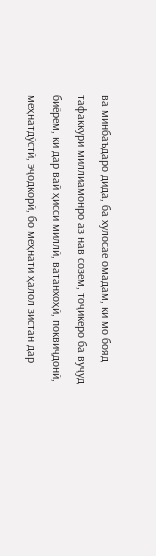ва минбаъдаро дида, ба хулосае омадам, ки мо бояд тафаккури миллиамонро аз нав созем, тоҷикеро ба вуҷуд биёрем, ки дар вай ҳисси миллӣ, ватанхоҳӣ, поквиҷдонӣ, меҳнатдӯстӣ, эҷодкорӣ, бо меҳнати ҳалол зистан дар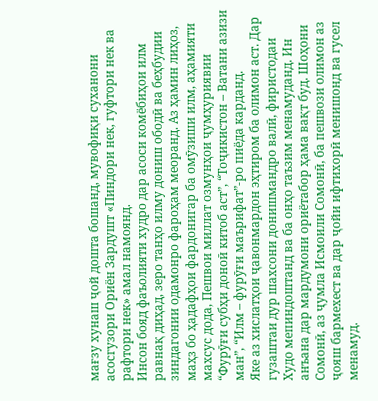мағзу хунаш ҷой дошта бошанд, мувофиқи суханони асосгузори Ориён Зардушт «Пиндори нек, гуфтори нек ва рафтори нек» амал намоянд.
Инсон бояд фаъолияти худро дар асоси комёбиҳои илм равнақ диҳад, зеро танҳо илму дониш ободӣ ва беҳбудии зиндагонии одамонро фароҳам меоранд. Аз ҳамин лиҳоз, маҳз бо ҳадафҳои фардонигар ба омӯзиши илм, аҳамияти махсус дода, Пешвои миллат озмунҳои ҷумҳуриявии “Фурӯғи субҳи доноӣ китоб аст”, “Тоҷикистон – Ватани азизи ман”, “Илм – фурӯғи маърифат”-ро пиёда карданд.
Яке аз хислатҳои ҷавонмардон эҳтиром ба олимон аст. Дар гузаштаи дур шахсони донишмандро валӣ, фиристодаи Худо мепиндоштанд ва ба онҳо таъзим менамуданд. Ин анъана дар мардумони ориётабор ҳама вақт буд. Шоҳони Сомонӣ, аз ҷумла Исмоили Сомонӣ, ба пешвози олимон аз ҷояш бармехест ва дар ҷойи ифтихорӣ менишонд ва гусел менамуд.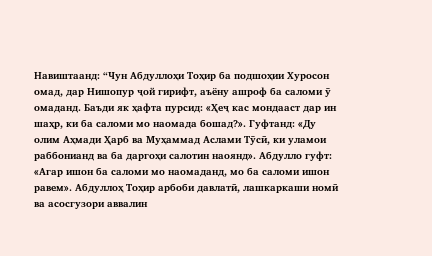Навиштаанд: “Чун Абдуллоҳи Тоҳир ба подшоҳии Хуросон омад, дар Нишопур ҷой гирифт, аъёну ашроф ба саломи ӯ омаданд. Баъди як ҳафта пурсид: «Ҳеҷ кас мондааст дар ин шаҳр, ки ба саломи мо наомада бошад?». Гуфтанд: «Ду олим Аҳмади Ҳарб ва Муҳаммад Аслами Тӯсӣ, ки уламои раббонианд ва ба даргоҳи салотин наоянд». Абдулло гуфт: «Агар ишон ба саломи мо наомаданд, мо ба саломи ишон равем». Абдуллоҳ Тоҳир арбоби давлатӣ, лашкаркаши номӣ ва асосгузори аввалин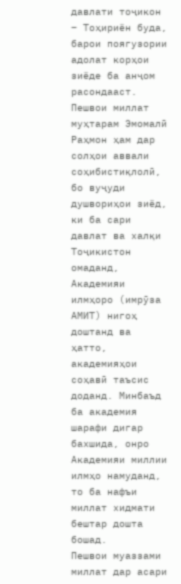давлати тоҷикон – Тоҳириён буда, барои поягузории адолат корҳои зиёде ба анҷом расондааст.
Пешвои миллат муҳтарам Эмомалӣ Раҳмон ҳам дар солҳои аввали соҳибистиқлолӣ, бо вуҷуди душвориҳои зиёд, ки ба сари давлат ва халқи Тоҷикистон омаданд, Академияи илмҳоро (имрӯза АМИТ) нигоҳ доштанд ва ҳатто, академияҳои соҳавӣ таъсис доданд. Минбаъд ба академия шарафи дигар бахшида, онро Академияи миллии илмҳо намуданд, то ба нафъи миллат хидмати бештар дошта бошад.
Пешвои муаззами миллат дар асари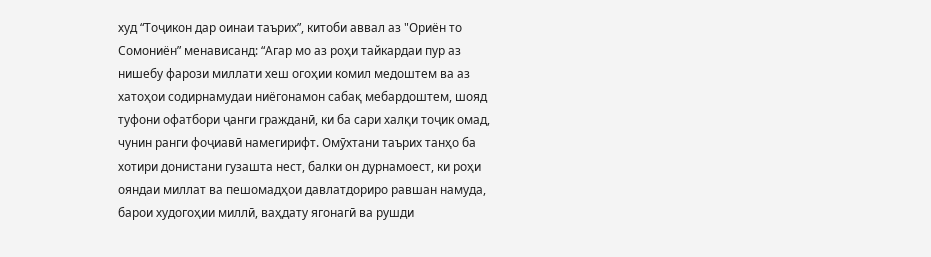худ “Тоҷикон дар оинаи таърих”, китоби аввал аз "Ориён то Сомониён” менависанд: “Агар мо аз роҳи тайкардаи пур аз нишебу фарози миллати хеш огоҳии комил медоштем ва аз хатоҳои содирнамудаи ниёгонамон сабақ мебардоштем, шояд туфони офатбори ҷанги гражданӣ, ки ба сари халқи тоҷик омад, чунин ранги фоҷиавӣ намегирифт. Омӯхтани таърих танҳо ба хотири донистани гузашта нест, балки он дурнамоест, ки роҳи ояндаи миллат ва пешомадҳои давлатдориро равшан намуда, барои худогоҳии миллӣ, ваҳдату ягонагӣ ва рушди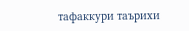тафаккури таърихи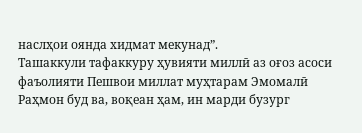наслҳои оянда хидмат мекунад”.
Ташаккули тафаккуру ҳувияти миллӣ аз оғоз асоси фаъолияти Пешвои миллат муҳтарам Эмомалӣ Раҳмон буд ва, воқеан ҳам, ин марди бузург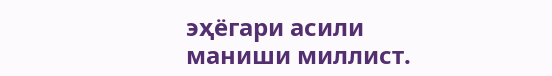эҳёгари асили маниши миллист.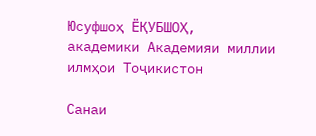Юсуфшоҳ ЁҚУБШОҲ,
академики Академияи миллии илмҳои Тоҷикистон

Санаи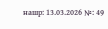нашр: 13.03.2026 №: 49